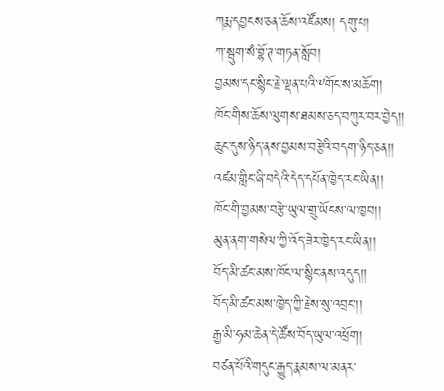ཀརྨ་དབྱངས་ཅན་ཆོས་འཛོམས། དགུ་པ།
ཀ་སྦུག་སཾ་བྷོ་ཊ་གཏན་སློབ།
བྱམས་དང་སྙིང་རྗེ་ལྡན་པའི་༸གོང་ས་མཆོག།
ཁོང་གིས་ཆོས་ལུགས་ཐམས་ཅད་བཀུར་བར་བྱེད།།
ཆུང་དུས་ཉིད་ནས་བྱམས་བརྩེའི་བདག་ཉིད་ཅན།།
འཛམ་གླིང་ཞི་བདེའི་དེད་དཔོན་ཁྱེད་རང་ཡིན།།
ཁོང་གི་བྱམས་བརྩེ་ཡུལ་གྲུ་ཡོངས་ལ་ཁྱབ།།
མུན་ནག་གསེལ་ཀྱི་འོད་ཟེར་ཁྱེད་རང་ཡིན།།
བོད་མི་ཚང་མས་ཁོང་ལ་སྙིང་ནས་འདུད།།
བོད་མི་ཚང་མས་ཁྱེད་ཀྱི་རྗེས་སུ་འབྲང་།།
རྒྱ་མི་ཧམ་ཆེན་དེ་ཚོས་བོད་ཡུལ་འཕྲོག།
བཙན་པོའི་གདུང་རྒྱུད་རྣམས་ལ་མནར་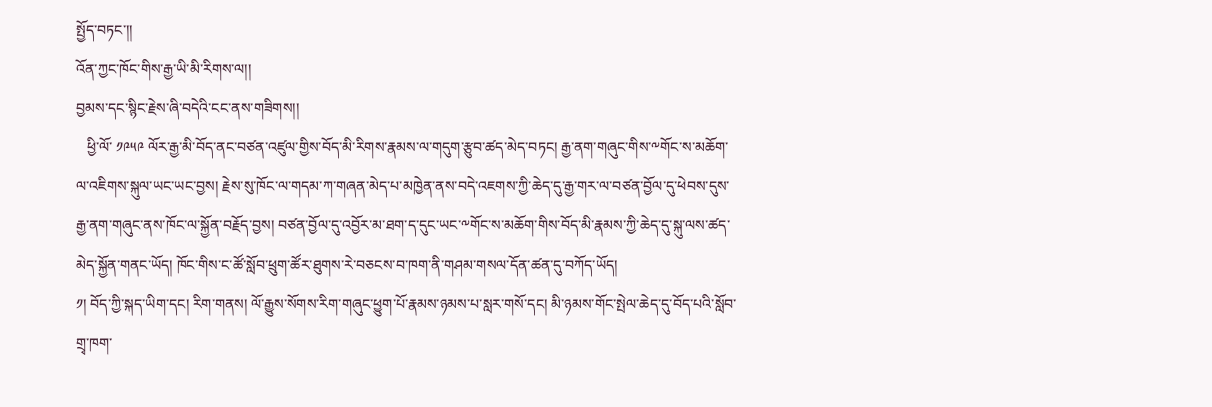སྤྱོད་བཏང་།།
འོན་ཀྱང་ཁོང་གིས་རྒྱ་ཡི་མི་རིགས་ལ།།
བྱམས་དང་སྙིང་རྗེས་ཞི་བདེའི་ངང་ནས་གཟིགས།།
   ཕྱི་ལོ་ ༡༩༥༩ ལོར་རྒྱ་མི་བོད་ནང་བཙན་འཛུལ་གྱིས་བོད་མི་རིགས་རྣམས་ལ་གདུག་རྩུབ་ཚད་མེད་བཏང། རྒྱ་ནག་གཞུང་གིས་༸གོང་ས་མཆོག་ལ་འཇིགས་སྐུལ་ཡང་ཡང་བྱས། རྗེས་སུ་ཁོང་ལ་གདམ་ཀ་གཞན་མེད་པ་མཁྱེན་ནས་བདེ་འཇགས་ཀྱི་ཆེད་དུ་རྒྱ་གར་ལ་བཙན་བྱོལ་དུ་ཕེབས་དུས་རྒྱ་ནག་གཞུང་ནས་ཁོང་ལ་སྐྱོན་བརྗོད་བྱས། བཙན་བྱོལ་དུ་འབྱོར་མ་ཐག་ད་དུང་ཡང་༸གོང་ས་མཆོག་གིས་བོད་མི་རྣམས་ཀྱི་ཆེད་དུ་སྐུ་ལས་ཚད་མེད་སྐྱོན་གནང་ཡོད། ཁོང་གིས་ང་ཚོ་སློབ་ཕྲུག་ཚོར་ཐུགས་རེ་བཅངས་བ་ཁག་ནི་གཤམ་གསལ་དོན་ཚན་དུ་བཀོད་ཡོད།
༡། བོད་ཀྱི་སྐད་ཡིག་དང། རིག་གནས། ལོ་རྒྱུས་སོགས་རིག་གཞུང་ཕྱུག་པོ་རྣམས་ཉམས་པ་སླར་གསོ་དང། མི་ཉམས་གོང་སྤེལ་ཆེད་དུ་བོད་པའི་སློབ་གྲྭ་ཁག་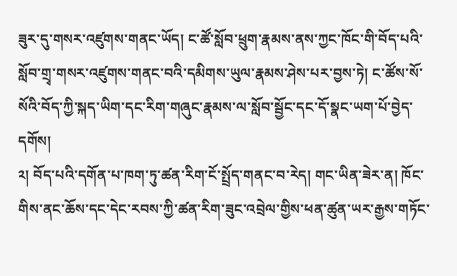ཟུར་དུ་གསར་འཛུགས་གནང་ཡོད། ང་ཚོ་སློབ་ཕྲུག་རྣམས་ནས་ཀྱང་ཁོང་གི་བོད་པའི་སློབ་གྲྭ་གསར་འཛུགས་གནང་བའི་དམིགས་ཡུལ་རྣམས་ཤེས་པར་བྱས་ཏེ། ང་ཚོས་སོ་སོའི་བོད་ཀྱི་སྐད་ཡིག་དང་རིག་གཞུང་རྣམས་ལ་སློབ་སྦྱོང་དང་དོ་སྣང་ཡག་པོ་བྱེད་དགོས།
༢། བོད་པའི་དགོན་པ་ཁག་ཏུ་ཚན་རིག་ངོ་སྤྲོད་གནང་བ་རེད། གང་ཡིན་ཟེར་ན། ཁོང་གིས་ནང་ཆོས་དང་དེང་རབས་ཀྱི་ཚན་རིག་ཟུང་འབྲེལ་གྱིས་ཕན་ཚུན་ཡར་རྒྱས་གཏོང་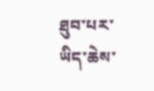ཐུབ་པར་ཡིད་ཆེས་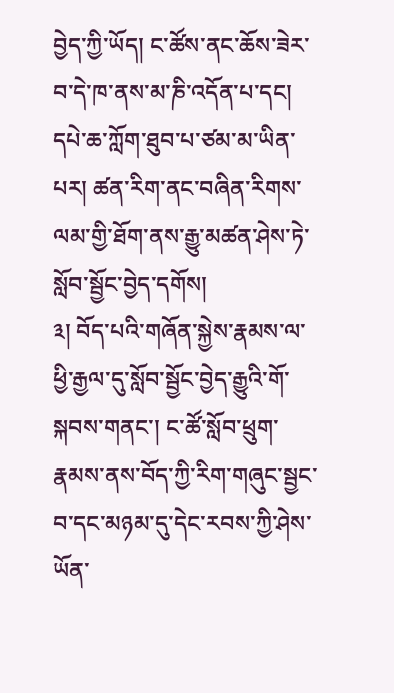བྱེད་ཀྱི་ཡོད། ང་ཚོས་ནང་ཆོས་ཟེར་བ་དེ་ཁ་ནས་མ་ཎི་འདོན་པ་དང། དཔེ་ཆ་ཀློག་ཐུབ་པ་ཙམ་མ་ཡིན་པར། ཚན་རིག་ནང་བཞིན་རིགས་ལམ་གྱི་ཐོག་ནས་རྒྱུ་མཚན་ཤེས་ཏེ་སློབ་སྦྱོང་བྱེད་དགོས།
༣། བོད་པའི་གཞོན་སྐྱེས་རྣམས་ལ་ཕྱི་རྒྱལ་དུ་སློབ་སྦྱོང་བྱེད་རྒྱུའི་གོ་སྐབས་གནང་། ང་ཚོ་སློབ་ཕྲུག་རྣམས་ནས་བོད་ཀྱི་རིག་གཞུང་སྦྱང་བ་དང་མཉམ་དུ་དེང་རབས་ཀྱི་ཤེས་ཡོན་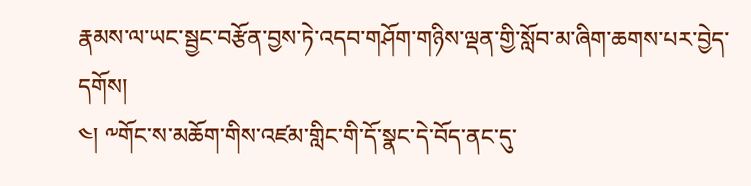རྣམས་ལ་ཡང་སྦྱང་བརྩོན་བྱས་ཏེ་འདབ་གཤོག་གཉིས་ལྡན་གྱི་སློབ་མ་ཞིག་ཆགས་པར་བྱེད་དགོས།
༤། ༸གོང་ས་མཆོག་གིས་འཛམ་གླིང་གི་དོ་སྣང་དེ་བོད་ནང་དུ་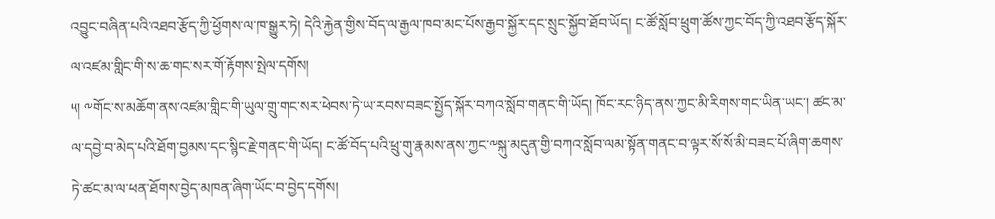འབྱུང་བཞིན་པའི་འཐབ་རྩོད་ཀྱི་ཕྱོགས་ལ་ཁ་སྒྱུར་ཏེ། དེའི་རྐྱེན་གྱིས་བོད་ལ་རྒྱལ་ཁབ་མང་པོས་རྒྱབ་སྐྱོར་དང་སྲུང་སྐྱོབ་ཐོབ་ཡོད། ང་ཚོ་སློབ་ཕྲུག་ཚོས་ཀྱང་བོད་ཀྱི་འཐབ་རྩོད་སྐོར་ལ་འཛམ་གླིང་གི་ས་ཆ་གང་སར་གོ་རྟོགས་སྤེལ་དགོས།
༥། ༸གོང་ས་མཆོག་ནས་འཛམ་གླིང་གི་ཡུལ་གྲུ་གང་སར་ཕེབས་ཏེ་ཡ་རབས་བཟང་སྤྱོད་སྐོར་བཀའ་སློབ་གནང་གི་ཡོད། ཁོང་རང་ཉིད་ནས་ཀྱང་མི་རིགས་གང་ཡིན་ཡང་། ཚང་མ་ལ་དབྱེ་བ་མེད་པའི་ཐོག་བྱམས་དང་སྙིང་རྗེ་གནང་གི་ཡོད། ང་ཚོ་བོད་པའི་ཕྲུ་གུ་རྣམས་ནས་ཀྱང་༸སྐུ་མདུན་གྱི་བཀའ་སློབ་ལམ་སྟོན་གནང་བ་ལྟར་སོ་སོ་མི་བཟང་པོ་ཞིག་ཆགས་ཏེ་ཚང་མ་ལ་ཕན་ཐོགས་བྱེད་མཁན་ཞིག་ཡོང་བ་བྱེད་དགོས།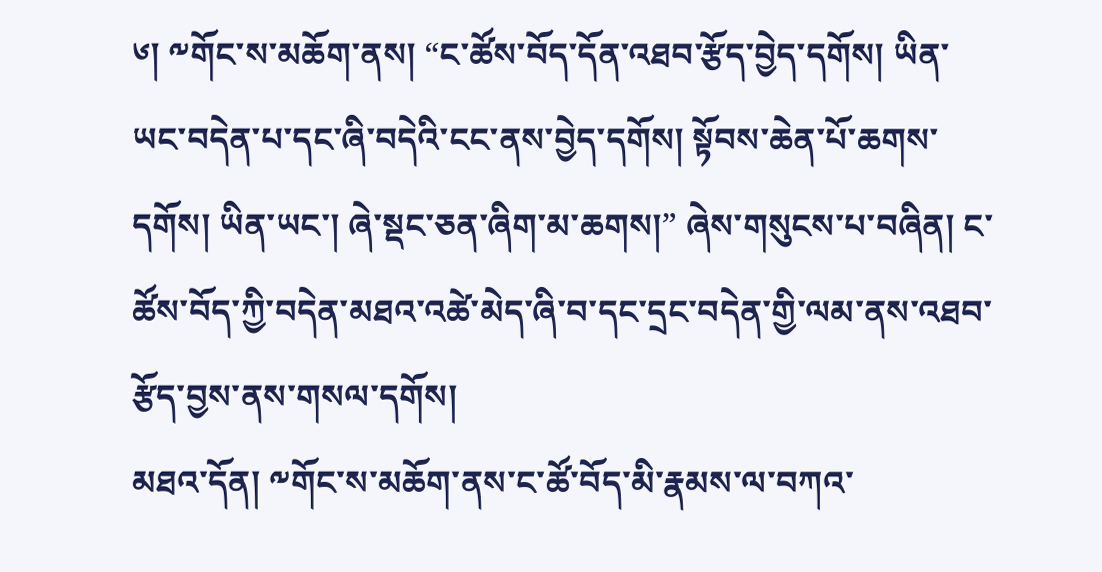༦། ༸གོང་ས་མཆོག་ནས། “ང་ཚོས་བོད་དོན་འཐབ་རྩོད་བྱེད་དགོས། ཡིན་ཡང་བདེན་པ་དང་ཞི་བདེའི་ངང་ནས་བྱེད་དགོས། སྟོབས་ཆེན་པོ་ཆགས་དགོས། ཡིན་ཡང་། ཞེ་སྡང་ཅན་ཞིག་མ་ཆགས།” ཞེས་གསུངས་པ་བཞིན། ང་ཚོས་བོད་ཀྱི་བདེན་མཐའ་འཚེ་མེད་ཞི་བ་དང་དྲང་བདེན་གྱི་ལམ་ནས་འཐབ་རྩོད་བྱས་ནས་གསལ་དགོས།
མཐའ་དོན། ༸གོང་ས་མཆོག་ནས་ང་ཚོ་བོད་མི་རྣམས་ལ་བཀའ་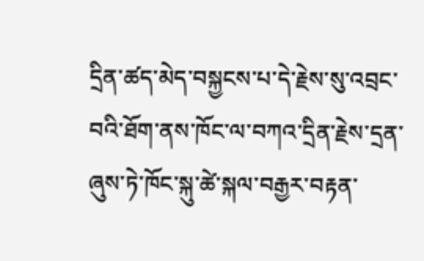དྲིན་ཚད་མེད་བསྐྱངས་པ་དེ་རྗེས་སུ་འབྲང་བའི་ཐོག་ནས་ཁོང་ལ་བཀའ་དྲིན་རྗེས་དྲན་ཞུས་ཏེ་ཁོང་སྐུ་ཚེ་སྐལ་བརྒྱར་བརྟན་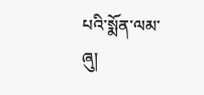པའི་སྨོན་ལམ་ཞུ།